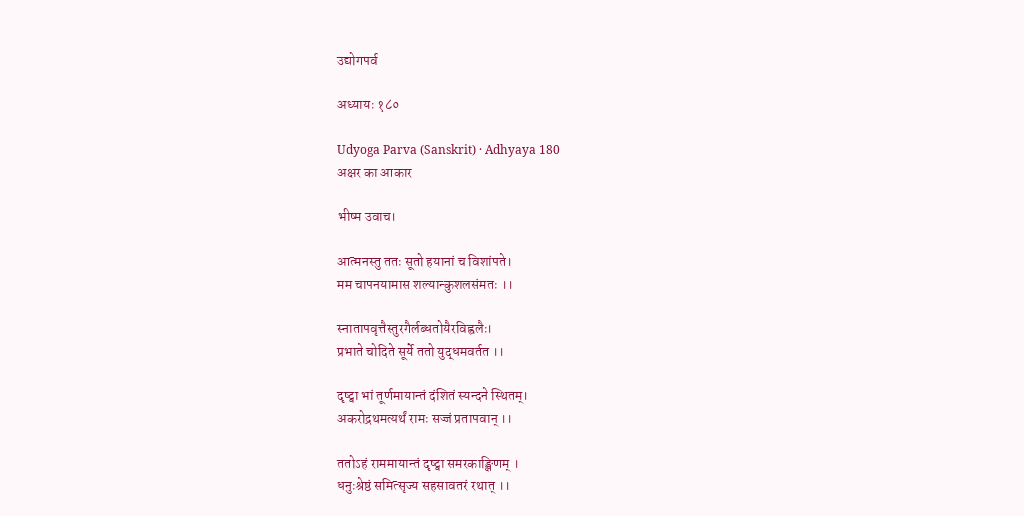उद्योगपर्व

अध्यायः १८०

Udyoga Parva (Sanskrit) · Adhyaya 180
अक्षर का आकार

भीष्म उवाच।

आत्मनस्तु ततः सूतो हयानां च विशांपते।
मम चापनयामास शल्यान्कुशलसंमतः ।।

स्नातापवृत्तैस्तुरगैर्लब्धतोयैरविह्वलैः।
प्रभाते चोदिते सूर्ये ततो युद्धमवर्तत ।।

दृष्ट्वा भां तूर्णमायान्तं दंशितं स्यन्दने स्थितम्।
अकरोद्रथमत्यर्थं रामः सज्जं प्रतापवान् ।।

ततोऽहं राममायान्तं दृष्ट्वा समरकाङ्क्षिणम् ।
धनुःश्रेष्ठं समित्सृज्य सहसावतरं रथात् ।।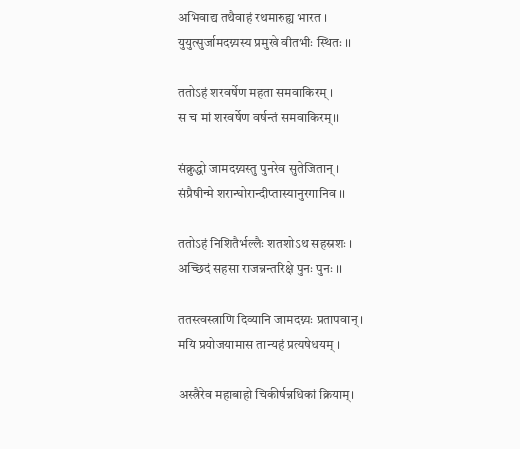अभिवाद्य तथैवाहं रथमारुह्य भारत ।
युयुत्सुर्जामदग्न्यस्य प्रमुखे वीतभीः स्थितः ।।

ततोऽहं शरवर्षेण महता समवाकिरम् ।
स च मां शरवर्षेण वर्षन्तं समवाकिरम्।।

संक्रुद्धो जामदग्न्यस्तु पुनरेव सुतेजितान् ।
संप्रैषीन्मे शरान्घोरान्दीप्तास्यानुरगानिव ।।

ततोऽहं निशितैर्भल्लैः शतशोऽथ सहस्रशः ।
अच्छिदं सहसा राजन्नन्तरिक्षे पुनः पुनः ।।

ततस्त्वस्त्राणि दिव्यानि जामदग्न्यः प्रतापवान् ।
मयि प्रयोजयामास तान्यहं प्रत्यषेधयम् ।

अस्त्रैरेव महाबाहो चिकीर्षन्नधिकां क्रियाम्।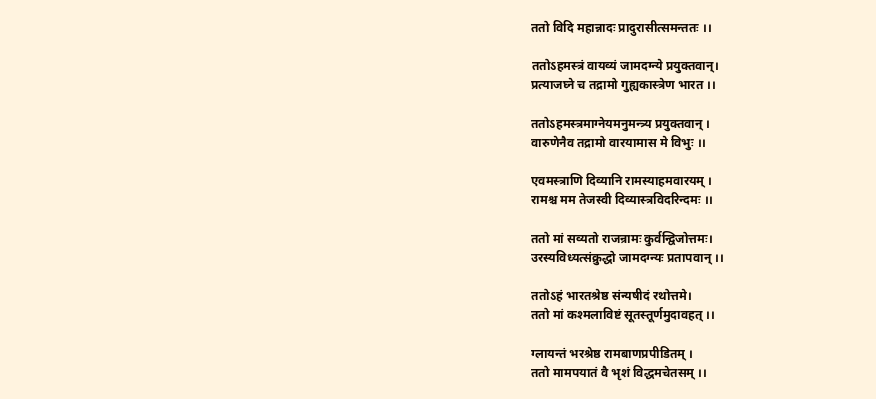ततो विदि महान्नादः प्रादुरासीत्समन्ततः ।।

ततोऽहमस्त्रं वायव्यं जामदग्न्ये प्रयुक्तवान्।
प्रत्याजघ्ने च तद्रामो गुह्यकास्त्रेण भारत ।।

ततोऽहमस्त्रमाग्नेयमनुमन्त्र्य प्रयुक्तवान् ।
वारुणेनैव तद्रामो वारयामास मे विभुः ।।

एवमस्त्राणि दिव्यानि रामस्याहमवारयम् ।
रामश्च मम तेजस्वी दिव्यास्त्रविदरिन्दमः ।।

ततो मां सव्यतो राजन्रामः कुर्वन्द्विजोत्तमः।
उरस्यविध्यत्संक्रुद्धो जामदग्न्यः प्रतापवान् ।।

ततोऽहं भारतश्रेष्ठ संन्यषीदं रथोत्तमे।
ततो मां कश्मलाविष्टं सूतस्तूर्णमुदावहत् ।।

ग्लायन्तं भरश्रेष्ठ रामबाणप्रपीडितम् ।
ततो मामपयातं वै भृशं विद्धमचेतसम् ।।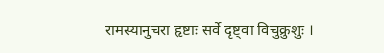रामस्यानुचरा हृष्टाः सर्वे दृष्ट्वा विचुक्रुशुः ।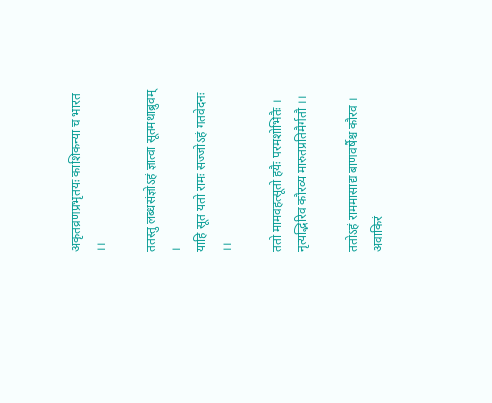अकृतव्रणप्रभृतयः काशिकन्या च भारत ।।

ततस्तु लब्धसंज्ञोऽहं ज्ञात्वा सूतमथाब्रुवम् ।
याहि सूत यतो रामः सज्जोऽहं गतवेदनः ।।

ततो मामवहत्सूतो हयैः परमशोभितैः ।
नृत्यद्भिरिव कौरव्य मारुतप्रतिमैर्गतौ ।।

ततोऽहं राममासाद्य बाणवर्षैश्च कौरव ।
अवाकिरं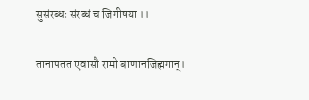सुसंरब्धः संरब्धं च जिगीषया ।।

तानापतत एवासौ रामो बाणानजिह्मगान्।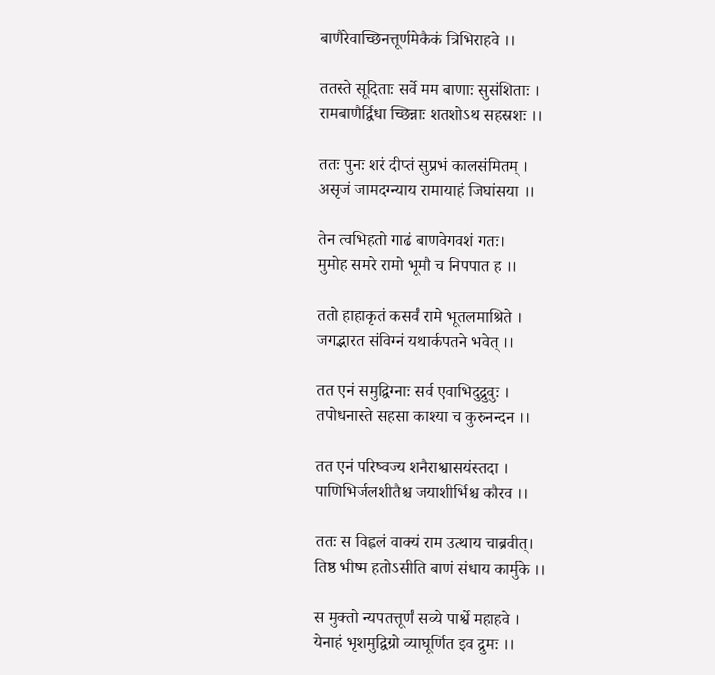बाणैरेवाच्छिनत्तूर्णमेकैकं त्रिभिराहवे ।।

ततस्ते सूदिताः सर्वे मम बाणाः सुसंशिताः ।
रामबाणैर्द्विधा च्छिन्नाः शतशोऽथ सहस्रशः ।।

ततः पुनः शरं दीप्तं सुप्रभं कालसंमितम् ।
असृजं जामदग्न्याय रामायाहं जिघांसया ।।

तेन त्वभिहतो गाढं बाणवेगवशं गतः।
मुमोह समरे रामो भूमौ च निपपात ह ।।

ततो हाहाकृतं कसर्वं रामे भूतलमाश्रिते ।
जगद्भारत संविग्नं यथार्कपतने भवेत् ।।

तत एनं समुद्विग्नाः सर्व एवाभिदुद्रुवुः ।
तपोधनास्ते सहसा काश्या च कुरुनन्दन ।।

तत एनं परिष्वज्य शनैराश्वासयंस्तदा ।
पाणिभिर्जलशीतैश्च जयाशीर्भिश्च कौरव ।।

ततः स विह्वलं वाक्यं राम उत्थाय चाब्रवीत्।
तिष्ठ भीष्म हतोऽसीति बाणं संधाय कार्मुके ।।

स मुक्तो न्यपतत्तूर्णं सव्ये पार्श्वे महाहवे ।
येनाहं भृशमुद्विग्रो व्याघूर्णित इव द्रुमः ।।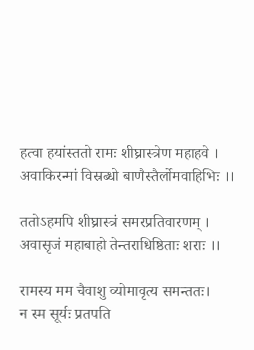हत्वा हयांस्ततो रामः शीघ्रास्त्रेण महाहवे ।
अवाकिरन्मां विस्रब्धो बाणैस्तैर्लोमवाहिभिः ।।

ततोऽहमपि शीघ्रास्त्रं समरप्रतिवारणम् ।
अवासृजं महाबाहो तेन्तराधिष्ठिताः शराः ।।

रामस्य मम चैवाशु व्योमावृत्य समन्ततः।
न स्म सूर्यः प्रतपति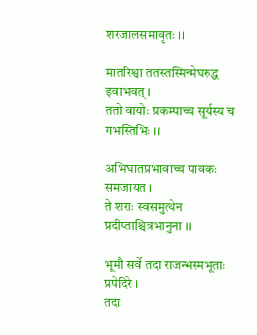शरजालसमावृतः ।।

मातरिश्वा ततस्तस्मिन्मेघरुद्ध इवाभवत् ।
ततो वायोः प्रकम्पाच्च सूर्यस्य च गभस्तिभिः ।।

अभिघातप्रभावाच्च पावकः समजायत ।
ते शराः स्वसमुत्थेन प्रदीप्ताश्चित्रभानुना ।।

भूमौ सर्वे तदा राजन्भस्मभूताः प्रपेदिरे ।
तदा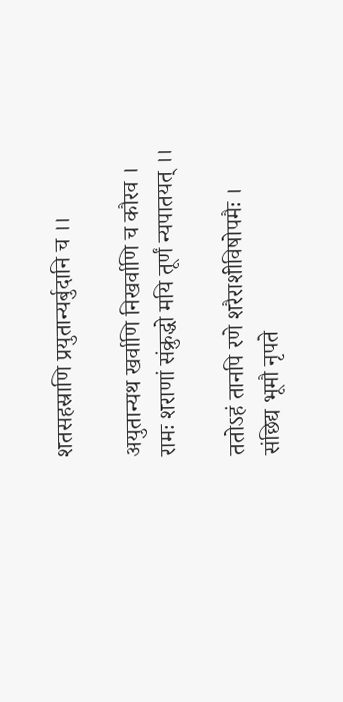शतसहस्राणि प्रयुतान्यर्बुदानि च ।।

अयुतान्यथ खर्वाणि निखर्वाणि च कौरव ।
रामः शराणां संक्रुद्धो मयि तूर्णं न्यपातयत् ।।

ततोऽहं तानपि रणे शरैराशीविषोपमैः ।
संछिद्य भूमौ नृपते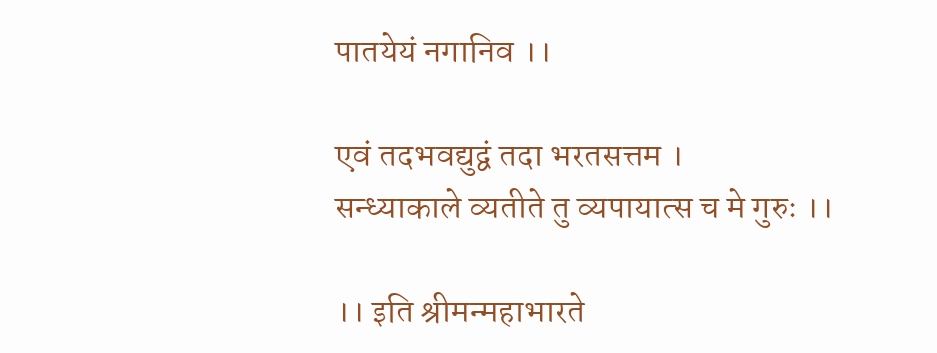पातयेयं नगानिव ।।

एवं तदभवद्युद्वं तदा भरतसत्तम ।
सन्ध्याकाले व्यतीते तु व्यपायात्स च मे गुरुः ।।

।। इति श्रीमन्महाभारते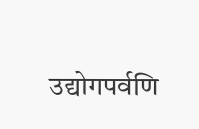उद्योगपर्वणि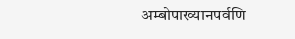अम्बोपाख्यानपर्वणि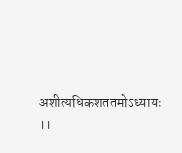अशीत्यधिकशततमोऽध्यायः ।।